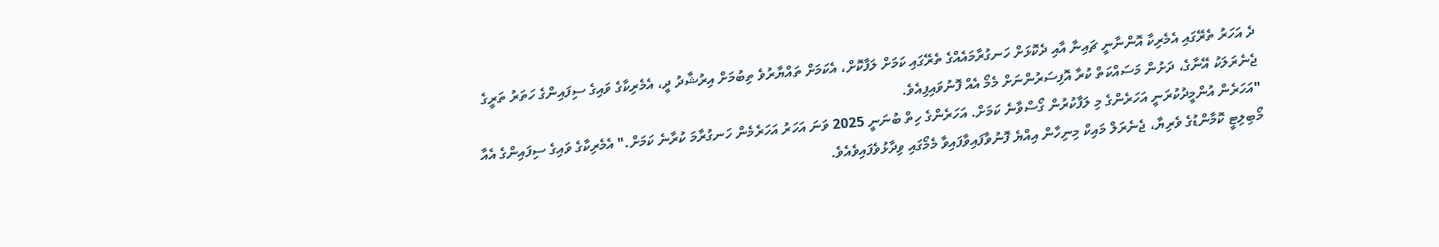ދެ އަހަރު ތެރޭގައި އެމެރިކާ އޮންނާނީ ޗައިނާ އާއި ދެކޮޅަށް ހަނގުރާމައެއްގެ ތެރޭގައި ކަމަށް ލަފާކޮށް، އެކަމަށް ތައްޔާރުވެ ތިބުމަށް އިރުޝާދު ދީ، އެމެރިކާގެ ވައިގެ ސިފައިންގެ ހަތަރު ތަރީގެ ޖެނެރަލަކު އޭނާގެ، ދަށުން މަސައްކަތް ކުރާ އޮފިސަރުންނަށް މެމޯ އެއް ފޮނުވައިފިއެވެ.
"އަހަރެން އުންމީދުކުރަނީ އަހަރެންގެ މި ލަފާކުރުން ގޯސްވާނެ ކަމަށް. އަހަރެންގެ ހިތް ބުނަނީ 2025 ވަނަ އަހަރު އަހަރެމެން ހަނގުރާމަ ކުރާނެ ކަމަށް." އެމެރިކާގެ ވައިގެ ސިފައިންގެ އެއާ މޯބިލިޓީ ކޮމާންޑުގެ ވެރިޔާ، ޖެނެރަލް މައިކް މިނިހާން އިއްޔެ ފޮނުވާފައިވާފައިވާ މެމޯގައި ވިދާޅުވެފައިވެއެވެ.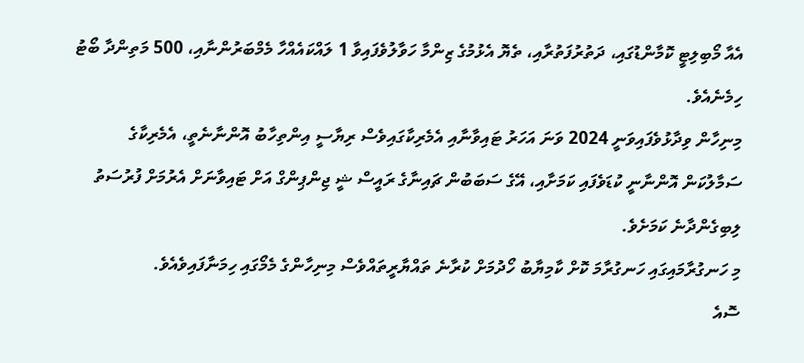އެއާ މޯބިލިޓީ ކޮމާންޑުގައި، ދަތުރުފަތުރާއި، ތެޔޮ އެޅުމުގެ ޒިންމާ ހަވާލުވެފައިވާ 1 ލައްކައެއްހާ މެމްބަރުންނާއި، 500 މަތިންދާ ބޯޓު ހިމެނެއެވެ.
މިނިހާން ވިދާޅުވެފައިވަނީ 2024 ވަނަ އަހަރު ޓައިވާނާއި އެމެރިކާގައިވެސް ރިޔާސީ އިންތިހާބު އޮންނާނެތީ، އެމެރިކާގެ ސަމާލުކަން އޮންނާނީ ކުޑަވެފައި ކަމަށާއި، އޭގެ ސަބަބުން ޗައިނާގެ ރައީސް ޝީ ޖިންޕިންގް އަށް ޓައިވާނަށް އެރުމަށް ފުރުސަތު ލިބިގެންދާނެ ކަމަށެވެ.
މި ހަނގުރާމައިގައި ހަނގުރާމަ ކޮށް ކާމިޔާބު ހޯދުމަށް ކުރާނެ ތައްޔާރީތައްވެސް މިނިހާންގެ މެމޯގައި ހިމަނާފައިވެއެވެ.
ސޮއެ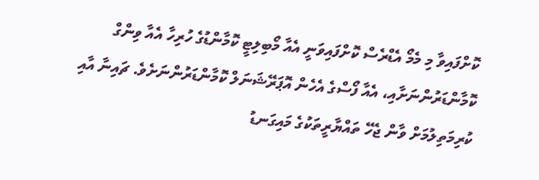ކޮށްފައިވާ މި މެމޯ އެޑްރެސް ކޮށްފައިވަނީ އެއާ މޯބިލިޓީ ކޮމާންޑުގެ ހުރިހާ އެއާ ވިންގް ކޮމާންޑަރުންނަށާއި، އެއާ ފޯސްގެ އެހެން އޮޕަރޭޝަނަލް ކޮމާންޑަރުންނަށެވެ. ޗައިނާ އާއި ކުރިމަތިލުމަށް ވާން ޖެހޭ ތައްޔާރީތަކުގެ މައިގަނޑު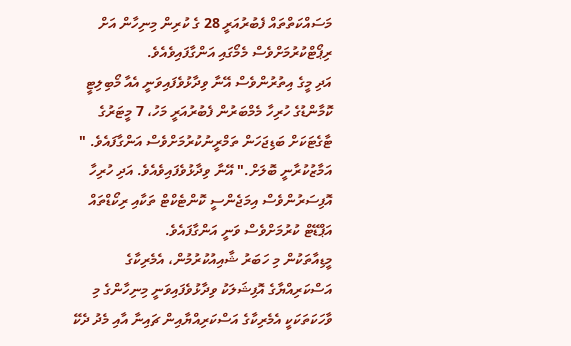މަސައްކަތްތައް ފެބުރުއަރީ 28 ގެ ކުރިން މިނިހާން އަށް ރިޕޯޓްކުރުމަށްވެސް މެމޯގައި އަންގާފައިވެއެވެ.
އަދި މީގެ އިތުރުންވެސް އޭނާ ވިދާޅުވެފައިވަނީ އެއާ މޯބިލިޓީ ކޮމާންޑުގެ ހުރިހާ މެމްބަރުން ފެބުރުއަރީ މަހު، 7 މީޓަރުގެ ޓާގެޓަކަށް ބަޑިޖަހަން ތަމްރީނުކުރުމަށްވެސް އަންގާފައެވެ. " އަމާޒުކުރާނީ ބޮލަށް." އޭނާ ވިދާޅުވެފައިވެއެވެ. އަދި ހުރިހާ އޮފިސަރުންވެސް އިމަޖެންސީ ކޮންޓެކްޓް ތަކާއި ރިކޯޑްތައް އަޕްޑޭޓް ކުރުމަށްވެސް ވަނީ އަންގާފައެވެ.
މީޑިއާތަކުން މި ހަބަރު ޝާއިއުކުރުމުން، އެމެރިކާގެ އަސްކަރިއްޔާގެ އޮފިޝަލަކު ވިދާޅުވެފައިވަނީ މިނިހާންގެ މި ވާހަކަތަކަކީ އެމެރިކާގެ އަސްކަރިއްޔާއިން ޗައިނާ އާއި މެދު ދެކޭ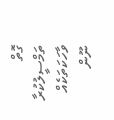ގޮތް ތަމްސީލުކުރާ ވާހަކަތަކެއް ނޫން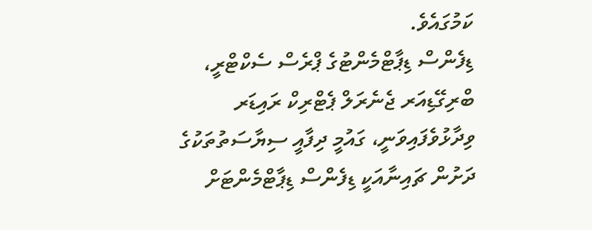ކަމުގައެވެ.
ޑިފެންސް ޑިޕާޓްމެންޓުގެ ޕްރެސް ސެކްޓްރީ، ބްރިގޭޑިއަރ ޖެނެރަލް ޕެޓްރިކް ރައިޑަރ ވިދާޅުވެފައިވަނީ، ގައުމީ ދިފާއީ ސިޔާސަތުތަކުގެ ދަށުން ޗައިނާއަކީ ޑިފެންސް ޑިޕާޓްމެންޓަށް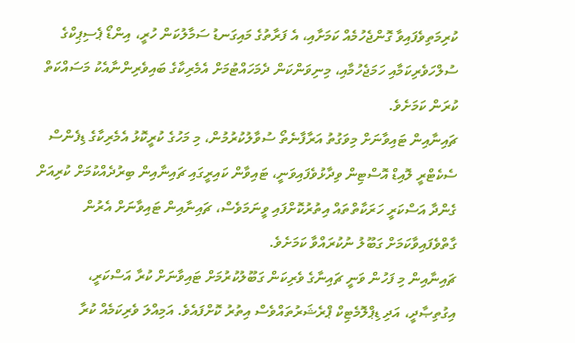ކުރިމަތިވެފައިވާ ގޮންޖެހުމެއް ކަމަށާއި، އެ ފަރާތުގެ މައިގަނޑު ސަމާލުކަން ހުރީ، އިންޑޯ ޕެސިޕިކްގެ ސުލްހަވެރިކަމާއި ހަމަޖެހުމާއި، މިނިވަންކަން ދެމަހައްޓުމަށް އެމެރިކާގެ ބައިވެރިންނާއެކު މަސައްކަތް ކުރަން ކަމަށެވެ.
ޗައިނާއިން ޓައިވާނަށް މިވަގުތު އަރާފާނެތޯ ސުވާލުކުރުމުން، މި މަހުގެ ކުރީކޮޅު އެމެރިކާގެ ޑިފެންސް ސެކެޓްރީ ލޮއިޑް އޮސްޓިން ވިދާޅުވެފައިވަނީ، ޓައިވާން ކައިރީގައި ޗައިނާއިން ބިރުދެއްކުމަށް ކުރިއަށް ގެންދާ އަސްކަރީ ހަރަކާތްތައް އިތުރުކޮށްފައި ވީނަމަވެސް، ޗައިނާއިން ޓައިވާނަށް އެރުން ގާތްވެފައިވާކަމަށް ގަބޫލު ނުކުރައްވާ ކަމަށެވެ.
ޗައިނާއިން މި ފަހުން ވަނީ ޗައިނާގެ ވެރިކަން ގަބޫލުކުރުމަށް ޓައިވާނަށް ކުރާ އަސްކަރީ، އިގުތިޞާދީ، އަދި ޑިޕްލޮމެޓިކް ޕްރެޝަރުތައްވެސް އިތުރު ކޮށްފައެވެ. އަމިއްލަ ވެރިކަމެއް ކުރާ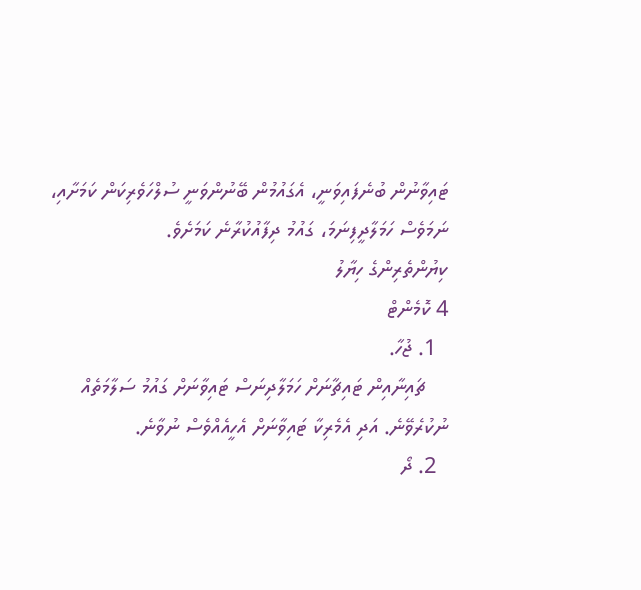ޓައިވާނުން ބުނެފައިވަނީ، އެގައުމުން ބޭނުންވަނީ ސުލްހަވެރިކަން ކަމަށާއި، ނަމަވެސް ހަމަލާދީފިނަމަ، ގައުމު ދިފާއުކުރާނެ ކަމަށެވެ.
ކިޔުންތެރިންގެ ހިޔާލު
4 ކޮމެންޓް
  1. ޖުހާ.
    ޗައިނާއިން ޓައިޗާނަށް ހަމަލާދިނަސް ޓައިވާނަށް ގައުމު ސަލާމަތެއް ނުކުރެވޭނެ. އަދި އެމެރިކާ ޓައިވާނަށް އެހީއެއްވެސް ނުވާނެ.
  2. ދޯ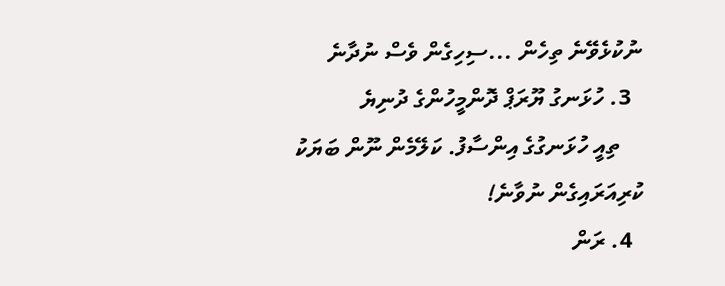ނުކުޅެވޭނެ ތިހެން ...ސިހިގެން ވެސް ނުދާނެ
  3. ހުޅަނގު ޔޫރަޕް ދޮންމީހުންގެ ދުނިޔެ
    ތިއީ ހުޅަނގުގެ އިންސާފު. ކަލޭމެން ނޫން ބަޔަކު ކުރިއަރައިގެން ނުވާނެ!
  4. ރަން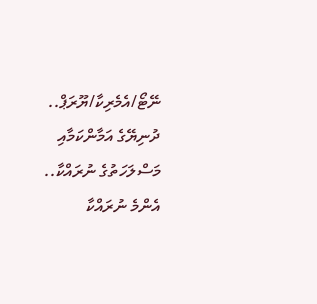ނޭޓޯ/އެމެރިކާ/ޔޫރަޕް.. ދުނިޔޭގެ އަމާންކަމާއި މަސްލަހަތުގެ ނުރައްކާ.. އެންމެ ނުރައްކާ